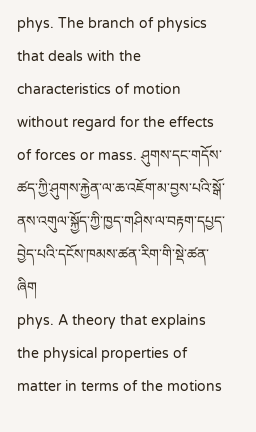phys. The branch of physics that deals with the characteristics of motion without regard for the effects of forces or mass. ཤུགས་དང་གདོས་ཚད་ཀྱི་ཤུགས་རྐྱེན་ལ་ཆ་འཇོག་མ་བྱས་པའི་སྒོ་ནས་འགུལ་སྐྱོད་ཀྱི་ཁྱད་གཤིས་ལ་བརྟག་དཔྱད་བྱེད་པའི་དངོས་ཁམས་ཚན་རིག་གི་སྡེ་ཚན་ཞིག
phys. A theory that explains the physical properties of matter in terms of the motions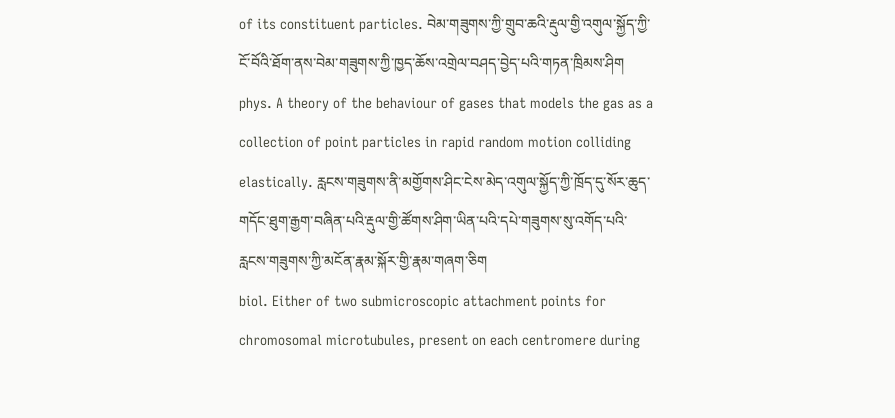of its constituent particles. བེམ་གཟུགས་ཀྱི་གྲུབ་ཆའི་རྡུལ་གྱི་འགུལ་སྐྱོད་ཀྱི་ངོ་བོའི་ཐོག་ནས་བེམ་གཟུགས་ཀྱི་ཁྱད་ཆོས་འགྲེལ་བཤད་བྱེད་པའི་གཏན་ཁྲིམས་ཤིག
phys. A theory of the behaviour of gases that models the gas as a collection of point particles in rapid random motion colliding elastically. རླངས་གཟུགས་ནི་མགྱོགས་ཤིང་ངེས་མེད་འགུལ་སྐྱོད་ཀྱི་ཁྲོད་དུ་སོར་ཆུད་གདོང་ཐུག་རྒྱག་བཞིན་པའི་རྡུལ་གྱི་ཚོགས་ཤིག་ཡིན་པའི་དཔེ་གཟུགས་སུ་འགོད་པའི་རླངས་གཟུགས་ཀྱི་མངོན་རྣམ་སྐོར་གྱི་རྣམ་གཞག་ཅིག
biol. Either of two submicroscopic attachment points for chromosomal microtubules, present on each centromere during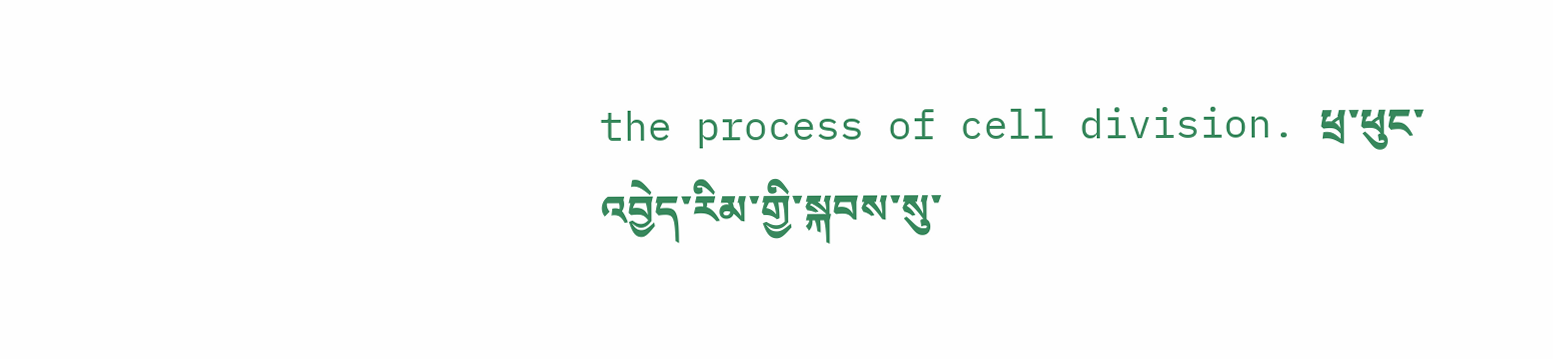the process of cell division. ཕྲ་ཕུང་འབྱེད་རིམ་གྱི་སྐབས་སུ་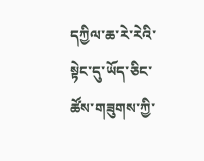དཀྱིལ་ཆ་རེ་རེའི་སྟེང་དུ་ཡོད་ཅིང་ཚོས་གཟུགས་ཀྱི་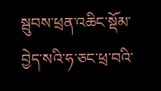སྦུབས་ཕྲན་འཆིང་སྡོམ་བྱེད་སའི་ཧ་ཅང་ཕྲ་བའི་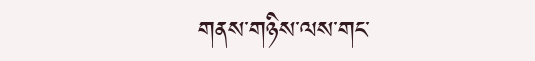གནས་གཉིས་ལས་གང་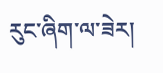རུང་ཞིག་ལ་ཟེར།